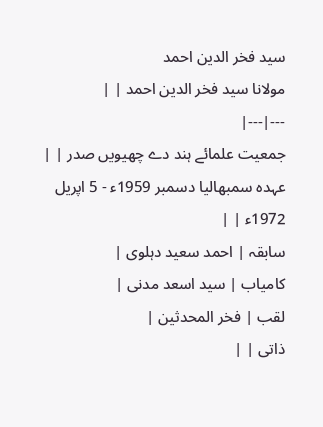سید فخر الدین احمد
مولانا سید فخر الدین احمد | |
---|---|
جمعیت علمائے ہند دے چھیويں صدر | |
عہدہ سمبھالیا دسمبر 1959ء - 5 اپریل 1972ء | |
سابقہ | احمد سعید دہلوی |
کامیاب | سید اسعد مدنی |
لقب | فخر المحدثین |
ذاتی | |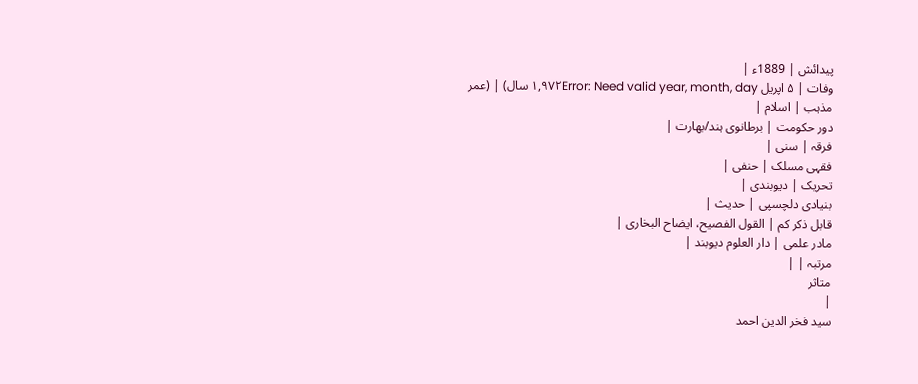پیدائش | 1889ء |
وفات | ۵ اپریل ۱,۹۷۲Error: Need valid year, month, day سال) | (عمر
مذہب | اسلام |
دور حکومت | برطانوی ہند/بھارت |
فرقہ | سنی |
فقہی مسلک | حنفی |
تحریک | دیوبندی |
بنیادی دلچسپی | حدیث |
قابل ذکر کم | القول الفصیح، ایضاح البخاری |
مادر علمی | دار العلوم دیوبند |
مرتبہ | |
متاثر
|
سید فخر الدین احمد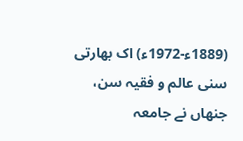(1889ء-1972ء) اک بھارتی سنی عالم و فقیہ سن، جنھاں نے جامعہ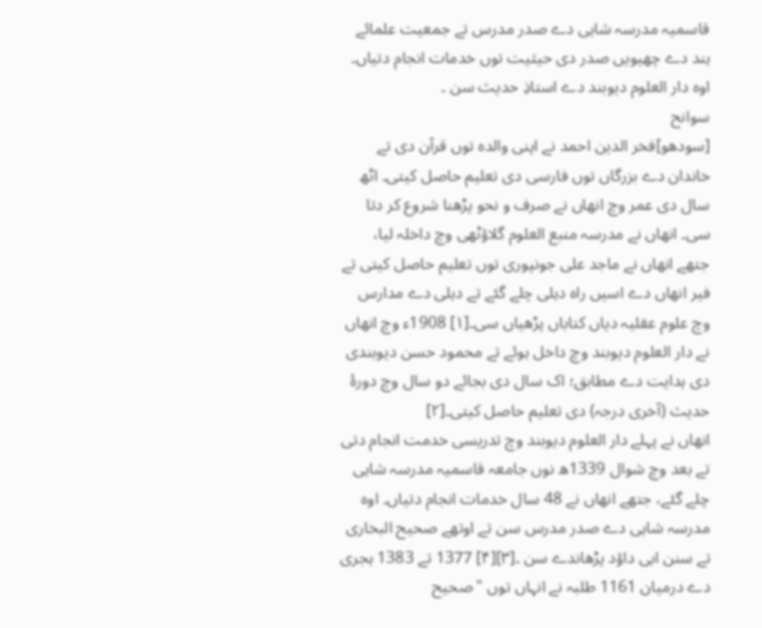قاسمیہ مدرسہ شاہی دے صدر مدرس تے جمعیت علمائے ہند دے چھیويں صدر دی حیثیت توں خدمات انجام دتیاں۔ اوہ دار العلوم دیوبند دے استاذِ حدیث سن ۔
سوانح
[سودھو]فخر الدین احمد نے اپنی والدہ توں قرآن دی تے خاندان دے بزرگاں توں فارسی دی تعلیم حاصل کيتی۔ اٹھ سال دی عمر وچ انھاں نے صرف و نحو پڑھنا شروع کر دتا سی۔ انھاں نے مدرسہ منبع العلوم گلاؤٹھی وچ داخلہ لیا، جتھے انھاں نے ماجد علی جونپوری توں تعلیم حاصل کيتی تے فیر انھاں دے اسيں راہ دہلی چلے گئے تے دہلی دے مدارس وچ علوم عقلیہ دیاں کتاباں پڑھیاں سی۔[۱] 1908ء وچ انھاں نے دار العلوم دیوبند وچ داخل ہوئے تے محمود حسن دیوبندی دی ہدایت دے مطابق؛ اک سال دی بجائے دو سال وچ دورۂ حدیث (آخری درجہ) دی تعلیم حاصل کيتی۔[۲]
انھاں نے پہلے دار العلوم دیوبند وچ تدریسی خدمت انجام دتی تے بعد وچ شوال 1339ھ نوں جامعہ قاسمیہ مدرسہ شاہی چلے گئے، جتھے انھاں نے 48 سال خدمات انجام دتیاں۔ اوہ مدرسہ شاہی دے صدر مدرس سن تے اوتھے صحیح البخاری تے سنن ابی داؤد پڑھاندے سن ۔[۳][۴] 1377 تے 1383 ہجری دے درمیان 1161 طلبہ نے انہاں توں "صحیح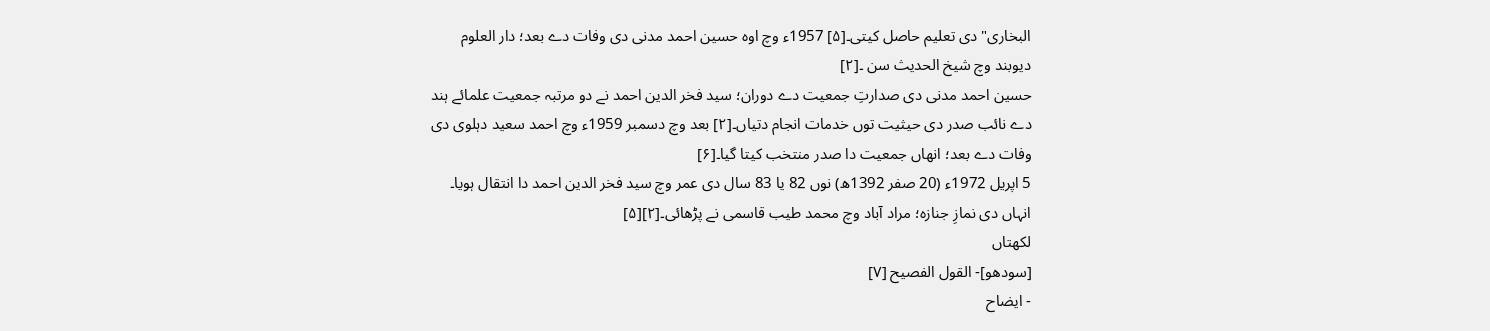البخاری" دی تعلیم حاصل کيتی۔[۵] 1957ء وچ اوہ حسین احمد مدنی دی وفات دے بعد؛ دار العلوم دیوبند وچ شیخ الحدیث سن ۔[۲]
حسین احمد مدنی دی صدارتِ جمعیت دے دوران؛ سید فخر الدین احمد نے دو مرتبہ جمعیت علمائے ہند دے نائب صدر دی حیثیت توں خدمات انجام دتیاں۔[۲] بعد وچ دسمبر 1959ء وچ احمد سعید دہلوی دی وفات دے بعد؛ انھاں جمعیت دا صدر منتخب کيتا گیا۔[۶]
5 اپریل 1972ء (20 صفر 1392ھ) نوں 82 یا 83 سال دی عمر وچ سید فخر الدین احمد دا انتقال ہويا۔ انہاں دی نمازِ جنازہ؛ مراد آباد وچ محمد طیب قاسمی نے پڑھائی۔[۲][۵]
لکھتاں
[سودھو]- القول الفصیح [۷]
- ایضاح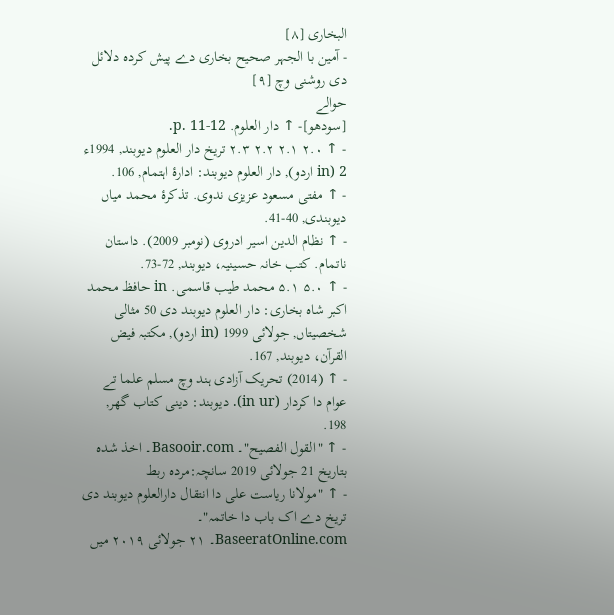البخاری [۸]
- آمین با الجہر صحیح بخاری دے پیش کردہ دلائل دی روشنی وچ [۹]
حوالے
[سودھو]- ↑ دار العلوم. p. 11-12.
- ↑ ۲.۰ ۲.۱ ۲.۲ ۲.۳ تریخ دار العلوم دیوبند, 1994ء 2 (in اردو), دار العلوم دیوبند: ادارۂ اہتمام, 106.
- ↑ مفتی مسعود عزیزی ندوی. تذکرۂ محمد میاں دیوبندی, 40-41.
- ↑ نظام الدین اسیر ادروی (نومبر 2009). داستان ناتمام. کتب خانہ حسینیہ، دیوبند, 72-73.
- ↑ ۵.۰ ۵.۱ محمد طیب قاسمی. in حافظ محمد اکبر شاہ بخاری: دار العلوم دیوبند دی 50 مثالی شخصیتاں, جولائی 1999 (in اردو), مکتبہ فیض القرآن، دیوبند, 167.
- ↑ (2014) تحریک آزادی ہند وچ مسلم علما تے عوام دا کردار (in ur). دیوبند: دینی کتاب گھر, 198.
- ↑ "القول الفصیح"۔ Basooir.com۔ اخذ شدہ بتاریخ 21 جولائی 2019 سانچہ:مردہ ربط
- ↑ "مولانا ریاست علی دا انتقال دارالعلوم دیوبند دی تریخ دے اک باب دا خاتمہ"۔ BaseeratOnline.com۔ ۲۱ جولائی ۲۰۱۹ میں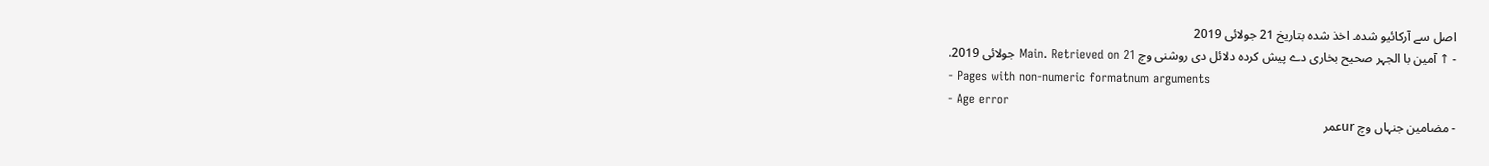اصل سے آرکائیو شدہ۔ اخذ شدہ بتاریخ 21 جولائی 2019
- ↑ آمین با الجہر صحیح بخاری دے پیش کردہ دلائل دی روشنی وچ Main. Retrieved on 21 جولائی 2019.
- Pages with non-numeric formatnum arguments
- Age error
- مضامین جنہاں وچ urعمر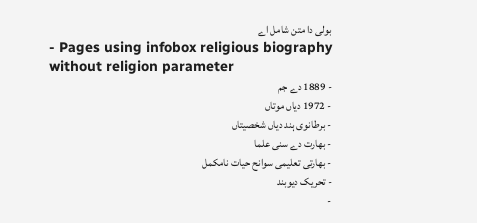بولی دا متن شامل اے
- Pages using infobox religious biography without religion parameter
- 1889 دے جم
- 1972 دیاں موتاں
- برطانوی ہند دیاں شخصیتاں
- بھارت دے سنی علما
- بھارتی تعلیمی سوانح حیات نامکمل
- تحریک دیوبند
-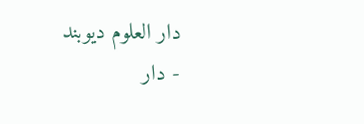دار العلوم دیوبند
- دار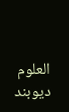العلوم دیوبند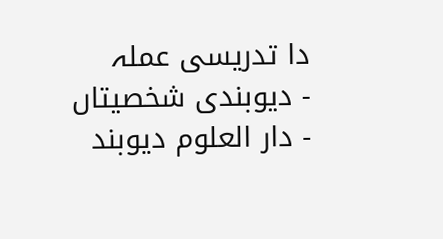دا تدریسی عملہ
- دیوبندی شخصیتاں
- دار العلوم دیوبند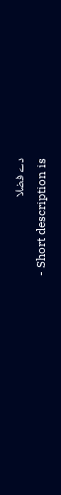دے فضلا
- Short description is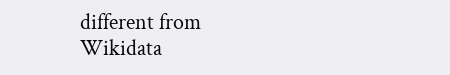different from Wikidata